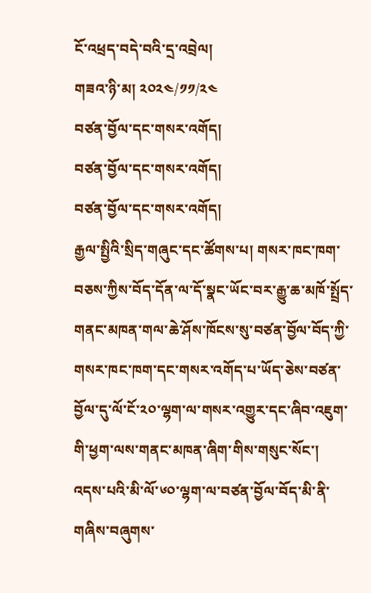ངོ་འཕྲད་བདེ་བའི་དྲ་འབྲེལ།
གཟའ་ཉི་མ། ༢༠༢༤/༡༡/༢༤
བཙན་བྱོལ་དང་གསར་འགོད།
བཙན་བྱོལ་དང་གསར་འགོད།
བཙན་བྱོལ་དང་གསར་འགོད།
རྒྱལ་སྤྱིའི་སྲིད་གཞུང་དང་ཚོགས་པ། གསར་ཁང་ཁག་བཅས་ཀྱིས་བོད་དོན་ལ་དོ་སྣང་ཡོང་བར་རྒྱུ་ཆ་མཁོ་སྤྲོད་གནང་མཁན་གལ་ཆེ་ཤོས་ཁོངས་སུ་བཙན་བྱོལ་བོད་ཀྱི་གསར་ཁང་ཁག་དང་གསར་འགོད་པ་ཡོད་ཅེས་བཙན་བྱོལ་དུ་ལོ་ངོ་༢༠་ལྷག་ལ་གསར་འགྱུར་དང་ཞིབ་འཇུག་གི་ཕྱག་ལས་གནང་མཁན་ཞིག་གིས་གསུང་སོང་།
འདས་པའི་མི་ལོ་༦༠་ལྷག་ལ་བཙན་བྱོལ་བོད་མི་ནི་གཞིས་བཞུགས་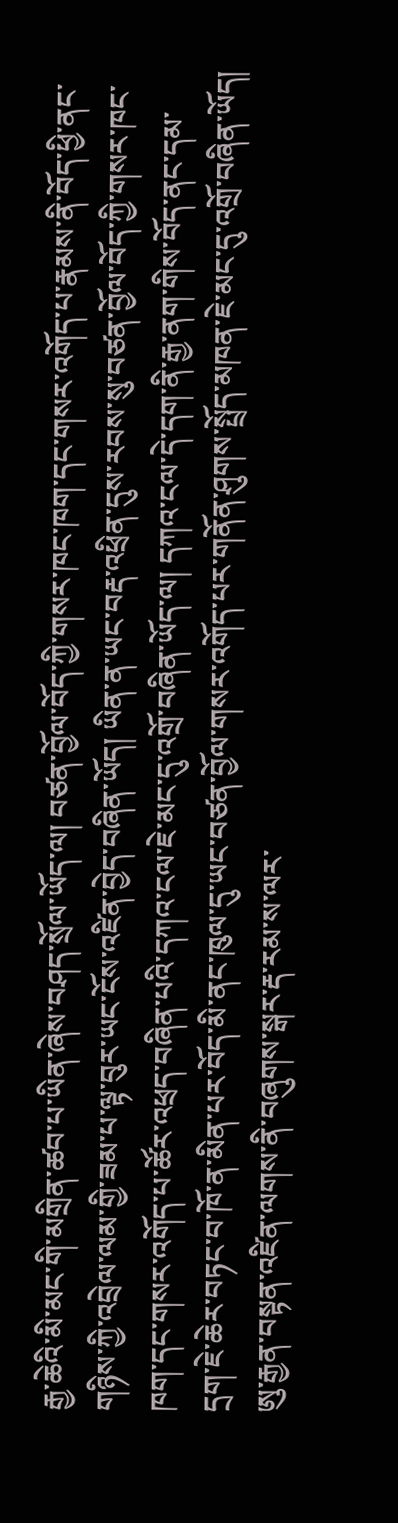རྒྱ་ཆེའི་མི་མང་གི་མགྲིན་ཚབ་པ་ཡིན་ཞེས་བཤད་སྲོལ་ཡོད་ལ། བཙན་བྱོལ་བོད་ཀྱི་གསར་ཁང་ཁག་དང་གསར་འགོད་པ་རྣམས་ནི་བོད་ཕྱི་ནང་གཉིས་ཀྱི་འབྲེལ་ལམ་གྱི་ཟམ་པ་ལྟ་བུར་ཡང་ངོས་འཛིན་བྱེད་བཞིན་ཡོད། ཡིན་ན་ཡང་བརྡ་འཕྲིན་དུས་རབས་སུ་བཙན་བྱོལ་བོད་ཀྱི་གསར་ཁང་ཁག་དང་གསར་འགོད་པ་ཚོར་འཕྲད་བཞིན་པའི་དཀའ་ངལ་ཇེ་མང་དུ་འགྲོ་བཞིན་ཡོད་ལ། དཀའ་ངལ་དེ་དག་ནི་རྒྱ་ནག་གིས་བོད་ནང་དམ་དྲག་ཇེ་ཆེར་བཏང་བ་ཁོ་ན་མིན་པར་བོད་མི་ནང་ཁུལ་དུ་ཡང་བཙན་བྱོལ་གསར་འགོད་པར་གནོན་ཤུགས་སྤྲོད་མཁན་ཇེ་མང་དུ་འགྲོ་བཞིན་ཡོད། ཨུ་རྒྱན་བསྟན་འཛིན་ལགས་ནི་བཞུགས་སྒར་རྡ་རམ་ས་ལར་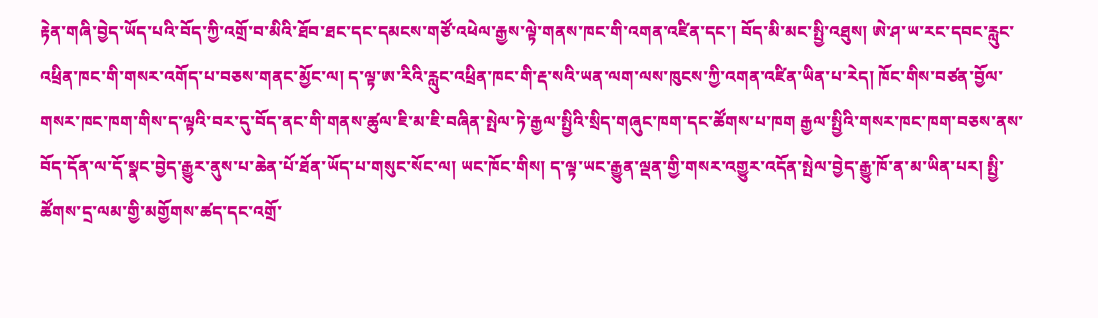རྟེན་གཞི་བྱེད་ཡོད་པའི་བོད་ཀྱི་འགྲོ་བ་མིའི་ཐོབ་ཐང་དང་དམངས་གཙོ་འཕེལ་རྒྱས་ལྟེ་གནས་ཁང་གི་འགན་འཛིན་དང་། བོད་མི་མང་སྤྱི་འཐུས། ཨེ་ཤ་ཡ་རང་དབང་རླུང་འཕྲིན་ཁང་གི་གསར་འགོད་པ་བཅས་གནང་མྱོང་ལ། ད་ལྟ་ཨ་རིའི་རླུང་འཕྲིན་ཁང་གི་རྡ་སའི་ཡན་ལག་ལས་ཁུངས་ཀྱི་འགན་འཛིན་ཡིན་པ་རེད། ཁོང་གིས་བཙན་བྱོལ་གསར་ཁང་ཁག་གིས་ད་ལྟའི་བར་དུ་བོད་ནང་གི་གནས་ཚུལ་ཇི་མ་ཇི་བཞིན་སྤེལ་ཏེ་རྒྱལ་སྤྱིའི་སྲིད་གཞུང་ཁག་དང་ཚོགས་པ་ཁག རྒྱལ་སྤྱིའི་གསར་ཁང་ཁག་བཅས་ནས་བོད་དོན་ལ་དོ་སྣང་བྱེད་རྒྱུར་ནུས་པ་ཆེན་པོ་ཐོན་ཡོད་པ་གསུང་སོང་ལ། ཡང་ཁོང་གིས། ད་ལྟ་ཡང་རྒྱུན་ལྡན་གྱི་གསར་འགྱུར་འདོན་སྤེལ་བྱེད་རྒྱུ་ཁོ་ན་མ་ཡིན་པར། སྤྱི་ཚོགས་དྲ་ལམ་གྱི་མགྱོགས་ཚད་དང་འགྲོ་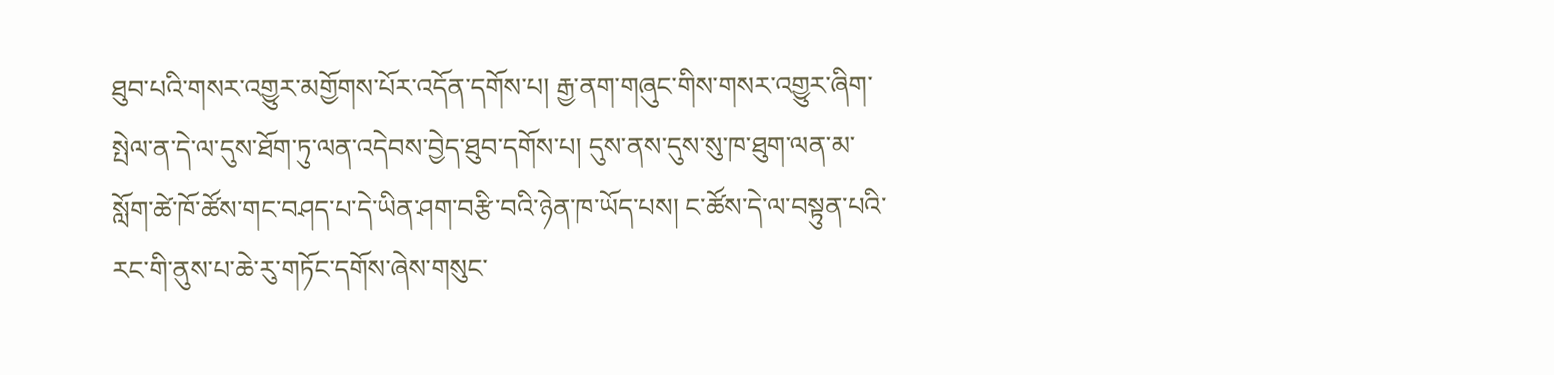ཐུབ་པའི་གསར་འགྱུར་མགྱོགས་པོར་འདོན་དགོས་པ། རྒྱ་ནག་གཞུང་གིས་གསར་འགྱུར་ཞིག་སྤེལ་ན་དེ་ལ་དུས་ཐོག་ཏུ་ལན་འདེབས་བྱེད་ཐུབ་དགོས་པ། དུས་ནས་དུས་སུ་ཁ་ཐུག་ལན་མ་སློག་ཚེ་ཁོ་ཚོས་གང་བཤད་པ་དེ་ཡིན་ཤག་བརྩི་བའི་ཉེན་ཁ་ཡོད་པས། ང་ཚོས་དེ་ལ་བསྟུན་པའི་རང་གི་ནུས་པ་ཆེ་རུ་གཏོང་དགོས་ཞེས་གསུང་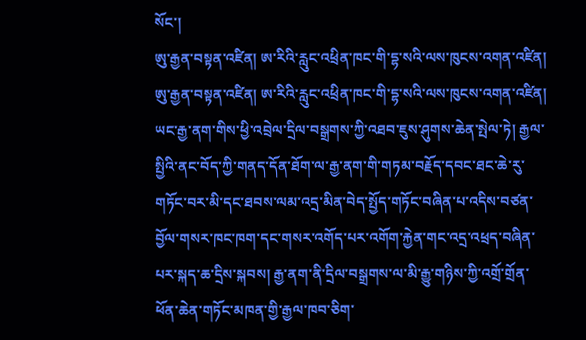སོང་།
ཨུ་རྒྱན་བསྟན་འཛིན། ཨ་རིའི་རླུང་འཕྲིན་ཁང་གི་དྷ་སའི་ལས་ཁུངས་འགན་འཛིན།
ཨུ་རྒྱན་བསྟན་འཛིན། ཨ་རིའི་རླུང་འཕྲིན་ཁང་གི་དྷ་སའི་ལས་ཁུངས་འགན་འཛིན།
ཡང་རྒྱ་ནག་གིས་ཕྱི་འབྲེལ་དྲིལ་བསྒྲགས་ཀྱི་འཐབ་ཇུས་ཤུགས་ཆེན་སྤེལ་ཏེ། རྒྱལ་སྤྱིའི་ནང་བོད་ཀྱི་གནད་དོན་ཐོག་ལ་རྒྱ་ནག་གི་གཏམ་བརྗོད་དབང་ཐང་ཆེ་རུ་གཏོང་བར་མི་དང་ཐབས་ལམ་འདྲ་མིན་བེད་སྤྱོད་གཏོང་བཞིན་པ་འདིས་བཙན་བྱོལ་གསར་ཁང་ཁག་དང་གསར་འགོད་པར་འགོག་རྐྱེན་གང་འདྲ་འཕྲད་བཞིན་པར་སྐད་ཆ་དྲིས་སྐབས། རྒྱ་ནག་ནི་དྲིལ་བསྒྲགས་ལ་མི་རྒྱུ་གཉིས་ཀྱི་འགྲོ་གྲོན་ཕོན་ཆེན་གཏོང་མཁན་གྱི་རྒྱལ་ཁབ་ཅིག་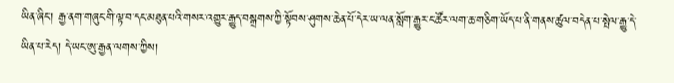ཡིན་ཞིང་། རྒྱ་ནག་གཞུང་གི་ལྟ་བ་དང་མཐུན་པའི་གསར་འགྱུར་རྒྱུད་བསྒྲགས་ཀྱི་སྟོབས་ཤུགས་ཆེན་པོ་དེར་ཡ་ལན་སློག་རྒྱུར་ང་ཚོར་ལག་ཆ་གཅིག་ཡོད་པ་ནི་གནས་ཚུལ་བདེན་པ་སྤེལ་རྒྱུ་དེ་ཡིན་པ་རེད། དེ་ཡང་ཨུ་རྒྱན་ལགས་ཀྱིས།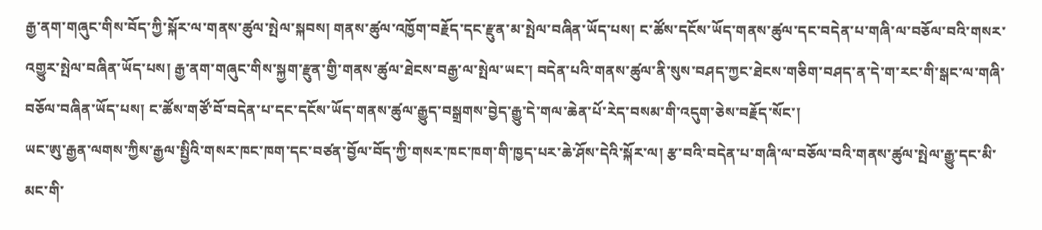རྒྱ་ནག་གཞུང་གིས་བོད་ཀྱི་སྐོར་ལ་གནས་ཚུལ་སྤེལ་སྐབས། གནས་ཚུལ་འཁྱོག་བརྗོད་དང་རྫུན་མ་སྤེལ་བཞིན་ཡོད་པས། ང་ཚོས་དངོས་ཡོད་གནས་ཚུལ་དང་བདེན་པ་གཞི་ལ་བཅོལ་བའི་གསར་འགྱུར་སྤེལ་བཞིན་ཡོད་པས། རྒྱ་ནག་གཞུང་གིས་སྐྱག་རྫུན་གྱི་གནས་ཚུལ་ཐེངས་བརྒྱ་ལ་སྤེལ་ཡང་། བདེན་པའི་གནས་ཚུལ་ནི་སུས་བཤད་ཀྱང་ཐེངས་གཅིག་བཤད་ན་དེ་ག་རང་གི་སྒང་ལ་གཞི་བཅོལ་བཞིན་ཡོད་པས། ང་ཚོས་གཙོ་བོ་བདེན་པ་དང་དངོས་ཡོད་གནས་ཚུལ་རྒྱུད་བསྒྲགས་བྱེད་རྒྱུ་དེ་གལ་ཆེན་པོ་རེད་བསམ་གི་འདུག་ཅེས་བརྗོད་སོང་།
ཡང་ཨུ་རྒྱན་ལགས་ཀྱིས་རྒྱལ་སྤྱིའི་གསར་ཁང་ཁག་དང་བཙན་བྱོལ་བོད་ཀྱི་གསར་ཁང་ཁག་གི་ཁྱད་པར་ཆེ་ཤོས་དེའི་སྐོར་ལ། རྩ་བའི་བདེན་པ་གཞི་ལ་བཅོལ་བའི་གནས་ཚུལ་སྤེལ་རྒྱུ་དང་མི་མང་གི་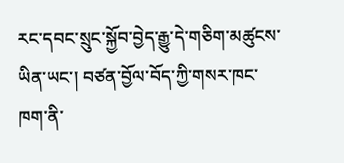རང་དབང་སྲུང་སྐྱོབ་བྱེད་རྒྱུ་དེ་གཅིག་མཚུངས་ཡིན་ཡང་། བཙན་བྱོལ་བོད་ཀྱི་གསར་ཁང་ཁག་ནི་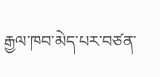རྒྱལ་ཁབ་མེད་པར་བཙན་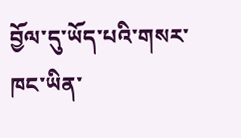བྱོལ་དུ་ཡོད་པའི་གསར་ཁང་ཡིན་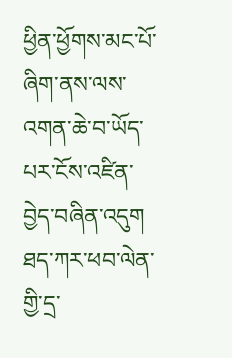ཕྱིན་ཕྱོགས་མང་པོ་ཞིག་ནས་ལས་འགན་ཆེ་བ་ཡོད་པར་ངོས་འཛིན་བྱེད་བཞིན་འདུག
ཐད་ཀར་ཕབ་ལེན་གྱི་དྲ་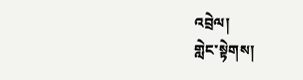འབྲེལ།
གླེང་སྟེགས།